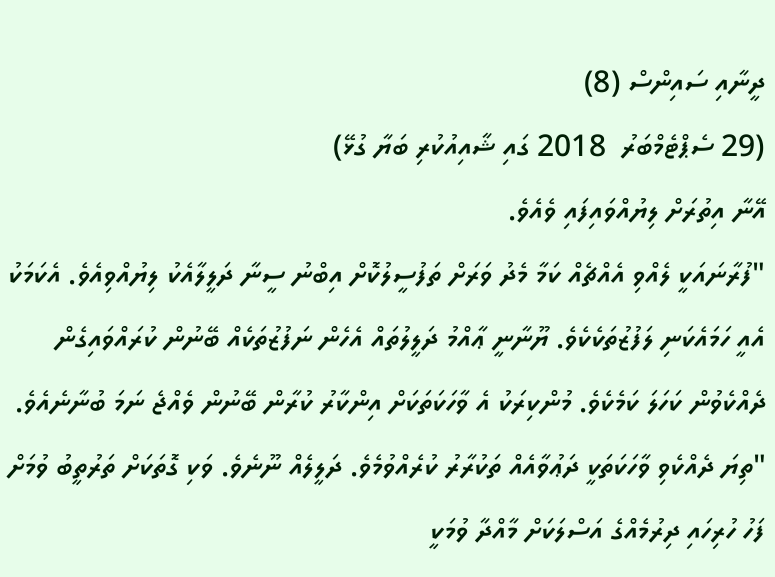ދީނާއި ސައިންސް (8)
(29 ސެޕްޓެމްބަރު  2018 ގައި ޝާއިއުކުރި ބަޔާ ގުޅޭ)
އޭނާ އިތުރަށް ލިޔުއްވައިފައި ވެއެވެ.
"ފުރާނައަކީ ލެއްވި އެއްޗެއް ކަމާ މެދު ވަރަށް ތަފުސީލުކޮށް އިބްނު ސީނާ ދަލީލާއެކު ލިޔުއްވިއެވެ. އެކަމަކު އެއީ ހަމައެކަނި ލަފުޒުތަކެކެވެ. ޔޫނާނީ ޢާއްމު ދަލީލުތައް އެހެން ނަފުޒުތަކެއް ބޭނުން ކުރައްވައިގެން ދެއްކެވުން ކަހަލަ ކަމެކެވެ. މުންކިރަކު އެ ވާހަކަތަކަށް އިންކާރު ކުރާން ބޭނުން ވެއްޖެ ނަމަ ބުނާނެއެވެ. "ތިޔަ ދެއްކެވި ވާހަކަތަކީ ދަޢުވާއެއް ތަކުރާރު ކުރެއްވުމެވެ. ދަލީލެއް ނޫނެވެ. ވަކި ގޮތަކަށް ތަރުތީބު ވުމަށް ފަހު ހުރިހައި ދިރުމެއްގެ އަސްލަކަށް މާއްދާ ވުމަކީ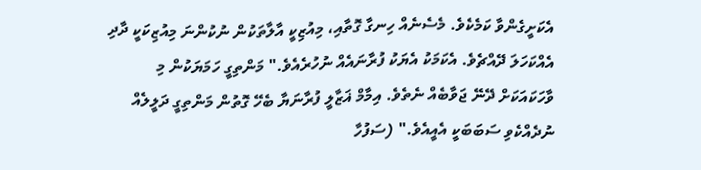އެކަށީގެންވާ ކަމެކެވެ. މެސެނެއް ހިނގާ ގޮތާއި، މިއުޒިކީ އާލާތަކުން ނުކުންނަ މިއުޒިކަކީ ދާދި އެއްކަހަލަ ދޭއްޗެވެ. އެކަމަކު އެޔަކު ފުރާނައެއް ނުހުރެއެވެ." މަންތިގީ ހަމަޔަކުން މި ވާހަކައަކަށް ދޭނޭ ޖަވާބެއް ނެތެވެ. އިމާމް ޣަޒާލީ ފުރާނަޔާ ބެހޭ ގޮތުން މަންތިގީ ދަލީލެއް ނުދެއްކެވި ސަބަބަކީ އެއީއެވެ." (ސަފުހާ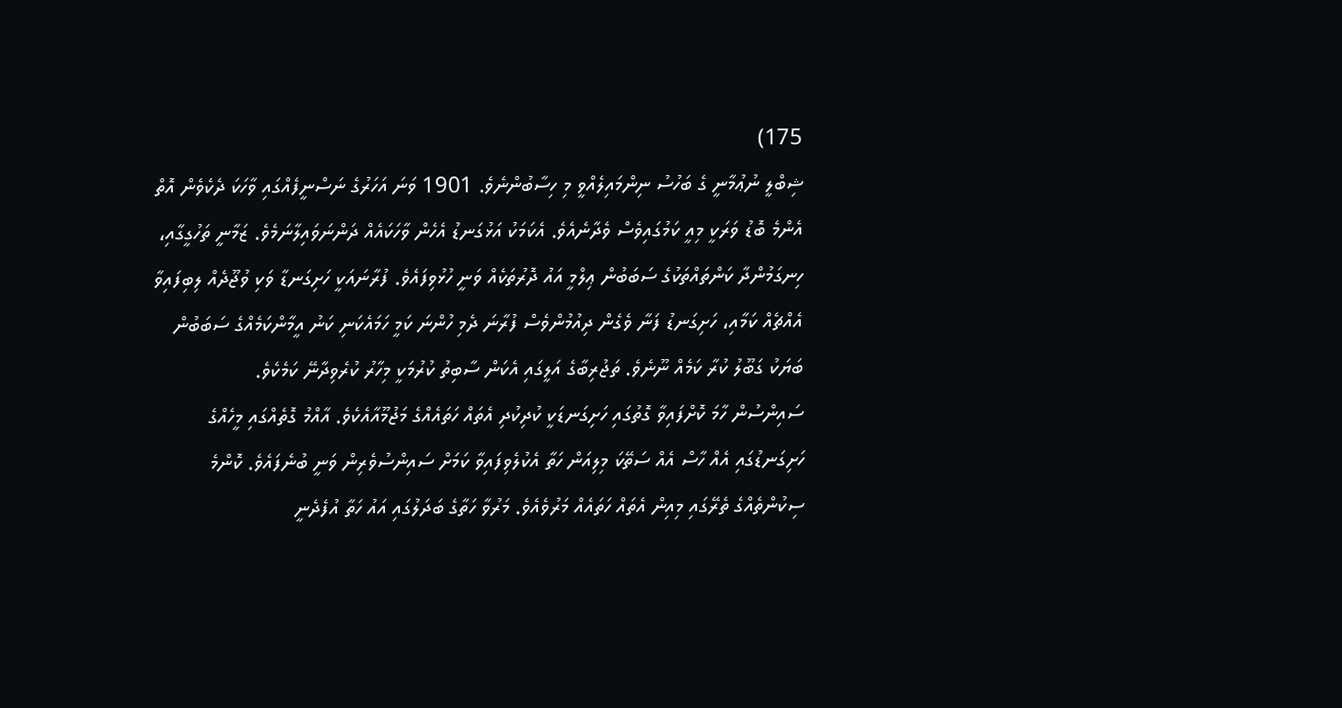175)
ޝިބްލީ ނުޢުމާނީ ގެ ބަހުސު ނިންމައިލެއްވީ މި ހިސާބުންނެވެ. 1901 ވަނަ އަހަރުގެ ނަސްނީފެއްގައި ވާހަކަ ދެކެވެން އޮތް އެންމެ ބޮޑު ވަރަކީ މިއީ ކަމުގައިވެސް ވެދާނެއެވެ. އެކަމަކު އަޅުގަނޑު އެހެން ވާހަކައެއް ދަންނަވައިލާނަމެވެ. ޒަމާނީ ތަހުގީގާއި، ހިނގަމުންދާ ކަންތައްތަކުގެ ސަބަބުން ޢިލްމީ އައު ދޮރުތަކެއް ވަނީ ހުޅުވިފައެވެ. ފުރާނައަކީ ހަށިގަނޑާ ވަކި ވުޖޫދެއް ލިބިފައިވާ އެއްޗެއް ކަމާއި، ހަށިގަނޑު ފަނާ ވެގެން ދިއުމުންވެސް ފުރާނަ ދެމި ހުންނަ ކަމީ ހަމައެކަނި ކަނު އީމާންކަމެއްގެ ސަބަބުން ބަޔަކު ގަބޫލު ކުރާ ކަމެއް ނޫނެވެ. ތަޖުރިބާގެ އަލީގައި އެކަން ސާބިތު ކުރުމަކީ މިހާރު ކުރެވިދާނޭ ކަމެކެވެ.
ސައިންސުން ހާމަ ކޮށްފައިވާ ގޮތުގައި ހަށިގަނޑަކީ ކުދިކުދި އެތައް ހަތައެއްގެ މަޖުމޫއާއެކެވެ. އާއްމު ގޮތެއްގައި މީހެއްގެ ހަށިގަނޑުގައި އެއް ހާސް އެއް ސަތޭކަ މިލިއަން ހަތާ އެކުލެވިފައިވާ ކަމަށް ސައިންސުވެރިން ވަނީ ބުނެފައެވެ. ކޮންމެ ސިކުންތެއްގެ ތެރޭގައި މިއިން އެތައް ހަތައެއް މަރުވެއެވެ. މަރުވާ ހަތާގެ ބަދަލުގައި އައު ހަތާ އުފެދެނީ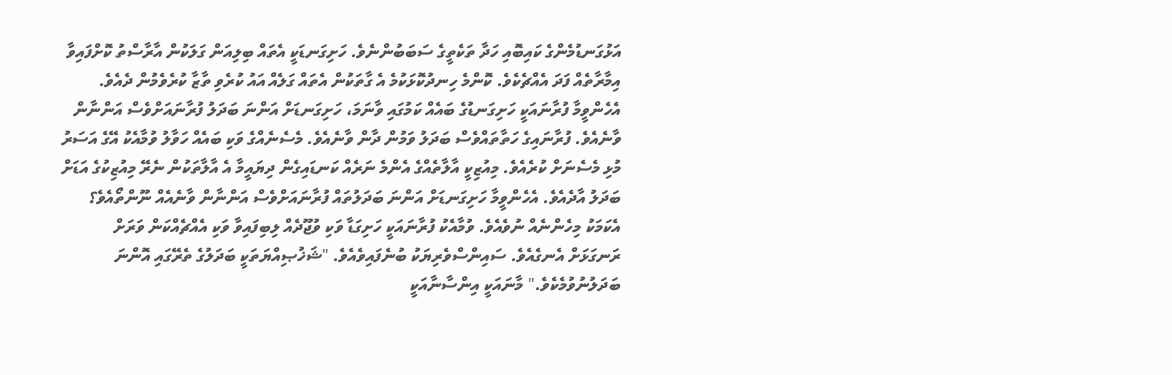އަޅުގަނޑުމެންގެ ކައިބޮއި ހަދާ ތަކެތީގެ ސަބަބުންނެވެ. ހަށިގަނޑަކީ އެތައް ބިލިއަން ގަލަކުން އާރާސްތު ކޮށްފައިވާ އިމާރާތެއް ފަދަ އެއްޗެކެވެ. ކޮންމެ ހިނދުކޮޅަކުމެ އެ ގާތަކުން އެތައް ގަލެއް އައު ކުރެވި ތާޒާ ކުރެވެމުން ދެއެވެ. އެހެންވީމާ ފުރާނައަކީ ހަށިގަނޑުގެ ބައެއް ކަމުގައި ވާނަމަ، ހަށިގަނޑަށް އަންނަ ބަދަލު ފުރާނައަށްވެސް އަންނާން ވާނެއެވެ. ފުރާނައިގެ ހަތާތައްވެސް ބަދަލު ވަމުން ދާން ވާނެއެވެ. މެސެނެއްގެ ވަކި ބައެއް ހަވާލު ވުމާއެކު އޭގެ އަސަރު މުޅި މެސެނަށް ކުރެއެވެ. މިއުޒިކީ އާލާތެއްގެ އެންމެ ނަރެއް ކަނޑައިގެން ދިޔައީމާ އެ އާލާތަކުން ނެރޭ މިއުޒިކުގެ އަޑަށް ބަދަލު އާދެއެވެ. އެހެންވީމާ ހަށިގަނޑަށް އަންނަ ބަދަލުތައް ފުރާނައަށްވެސް އަންނާން ވާނެއެއް ނޫންތޯއެވެ؟ އެކަމަކު މިހެންނެއް ނުވެއެވެ. ވުމާއެކު ފުރާނައަކީ ހަށިގަޑާ ވަކި ވުޖޫދެއް ލިބިފައިވާ ވަކި އެއްޗެއްކަން ވަރަށް ރަނގަޅަށް އެނގެއެވެ. ސައިންސްވެރިޔަކު ބުނެފައިވެއެވެ. "ޝަޚުޞިއްޔަތަކީ ބަދަލުގެ ތެރޭގައި އޮންނަ ބަދަލުނުވުމެކެވެ." މާނައަކީ އިންސާނާއަކީ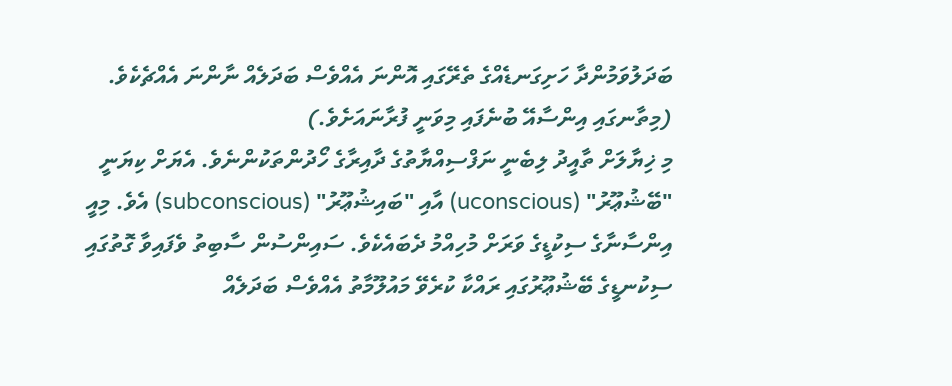ބަދަލުވަމުންދާ ހަށިގަނޑެއްގެ ތެރޭގައި އޮންނަ އެއްވެސް ބަދަލެއް ނާންނަ އެއްޗެކެވެ. (މިތާނގައި އިންސާއޭ ބުނެފައި މިވަނީ ފުރާނައަށެވެ.)
މި ޚިޔާލަށް ތާއީދު ލިބެނީ ނަފްސިއްޔާތުގެ ދާއިރާގެ ހޯދުންތަކުންނެވެ. އެޔަށް ކިޔަނީ "ބޭޝުޢޫރު" (uconscious) އާއި "ބައިޝުޢޫރު" (subconscious) އެވެ. މިއީ އިންސާނާގެ ސިކުޑީގެ ވަރަށް މުހިއްމު ދެބައެކެވެ. ސައިންސުން ސާބިތު ވެފައިވާ ގޮތުގައި ސިކުނޑީގެ ބޭޝުޢޫރުގައި ރައްކާ ކުރެވޭ މައުލޫމާތު އެއްވެސް ބަދަލެއް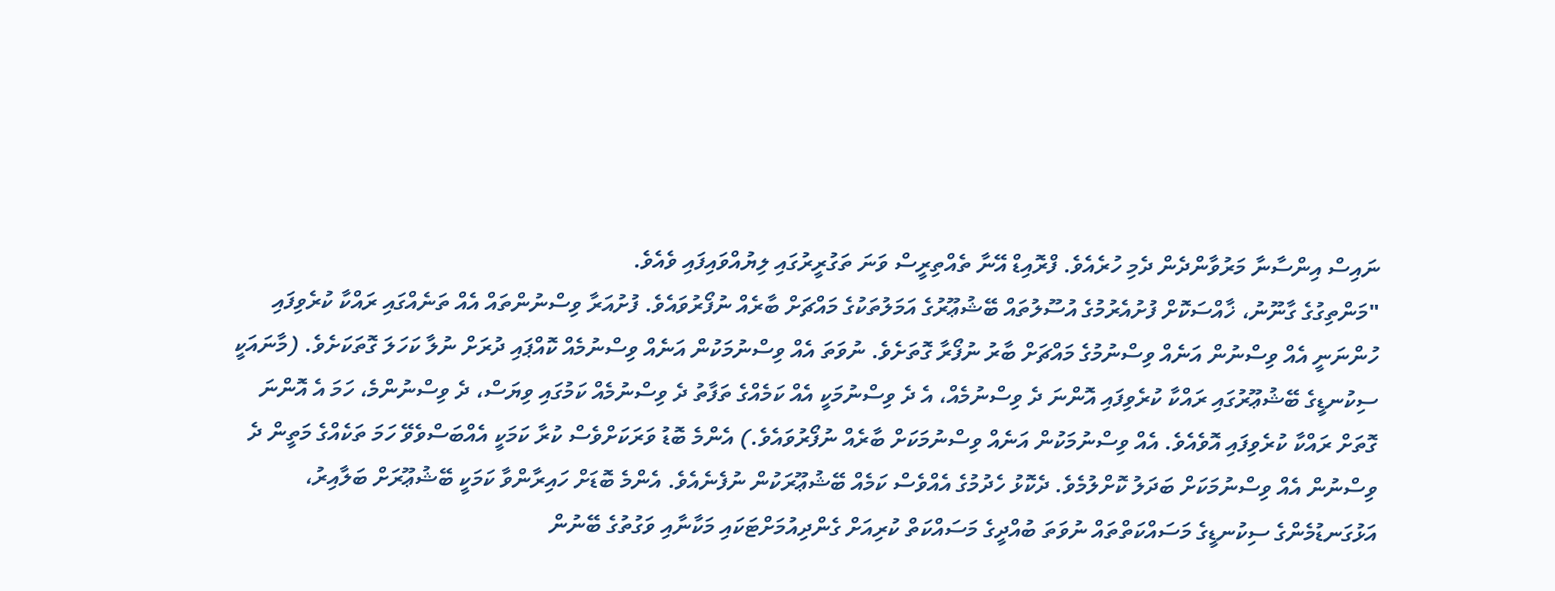ނައިސް އިންސާނާ މަރުވާންދެން ދެމި ހުރެއެވެ. ފްރޮއިޑް އޭނާ ތެއްތިރީސް ވަނަ ތަގުރީރުގައި ލިޔުއްވައިފައި ވެއެވެ.
"މަންތިގުގެ ގާނޫނު، ޚާއްސަކޮށް ފުށުއެރުމުގެ އުސޫލުތައް ބޭޝުޢޫރުގެ އަމަލުތަކުގެ މައްޗަށް ބާރެއް ނުފޯރުވައެވެ. ފުށުއަރާ ވިސްނުންތައް އެއް ތަނެއްގައި ރައްކާ ކުރެވިފައި ހުންނަނީ އެއް ވިސްނުން އަނެއް ވިސްނުމުގެ މައްޗަށް ބާރު ނުފޯރާ ގޮތަށެވެ. ނުވަތަ އެއް ވިސްނުމަކުން އަނެއް ވިސްނުމެއް ކޮއްޕައި ދުރަށް ނުލާ ކަހަލަ ގޮތަކަށެވެ. (މާނައަކީ ސިކުނޑީގެ ބޭޝުޢޫރުގައި ރައްކާ ކުރެވިފައި އޮންނަ ދެ ވިސްނުމެއް، އެ ދެ ވިސްނުމަކީ އެއް ކަމެއްގެ ތަފާތު ދެ ވިސްނުމެއް ކަމުގައި ވިޔަސް، ދެ ވިސްނުންމެ، ހަމަ އެ އޮންނަ ގޮތަށް ރައްކާ ކުރެވިފައި އޮވެއެވެ. އެއް ވިސްނުމަކުން އަނެއް ވިސްނުމަކަށް ބާރެއް ނުފޯރުވައެވެ.) އެންމެ ބޮޑު ވަރަކަށްވެސް ކުރާ ކަމަކީ އެއްބަސްވެވޭ ހަމަ ތަކެއްގެ މަތީން ދެ ވިސްނުން އެއް ވިސްނުމަކަށް ބަދަލު ކޮށްލުމެވެ. ދެކޮޅު ހެދުމުގެ އެއްވެސް ކަމެއް ބޭޝުޢޫރަކުން ނުފެނެއެވެ. އެންމެ ބޮޑަށް ހައިރާންވާ ކަމަކީ ބޭޝުޢޫރަށް ބަލާއިރު، އަޅުގަނޑުމެންގެ ސިކުނޑީގެ މަސައްކަތްތައް ނުވަތަ ބުއްދީގެ މަސައްކަތް ކުރިއަށް ގެންދިއުމަށްޓަކައި މަކާނާއި ވަގުތުގެ ބޭނުން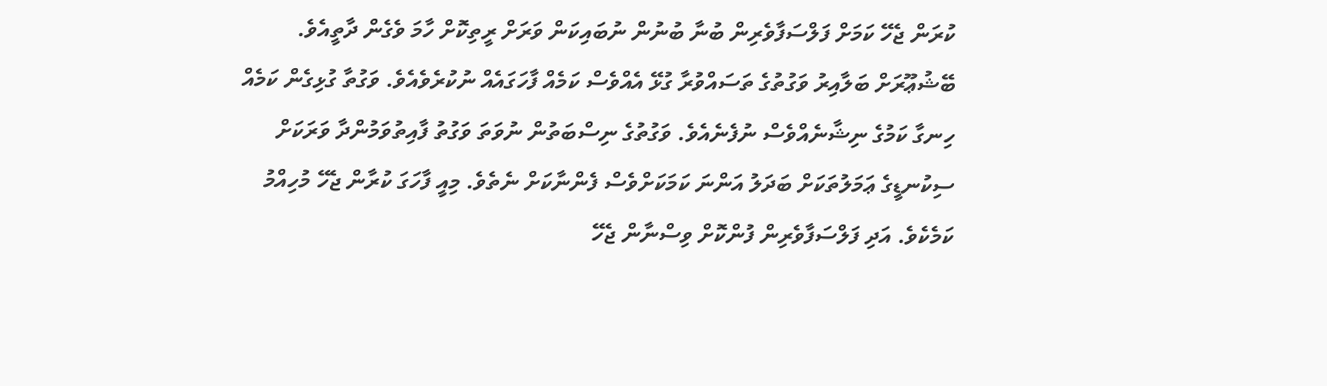ކުރަން ޖެހޭ ކަމަށް ފަލްސަފާވެރިން ބުނާ ބުނުން ނުބައިކަން ވަރަށް ރީތިކޮށް ހާމަ ވެގެން ދާތީއެވެ. ބޭޝުޢޫރަށް ބަލާއިރު ވަގުތުގެ ތަސައްވުރާ ގުޅޭ އެއްވެސް ކަމެއް ފާހަގައެއް ނުކުރެވެއެވެ. ވަގުތާ ގުޅިގެން ކަމެއް ހިނގާ ކަމުގެ ނިޝާނެއްވެސް ނުފެނެއެވެ. ވަގުތުގެ ނިސްބަތުން ނުވަތަ ވަގުތު ފާއިތުވަމުންދާ ވަރަކަށް ސިކުނޑީގެ ޢަމަލުތަކަށް ބަދަލު އަންނަ ކަމަކަށްވެސް ފެންނާކަށް ނެތެވެ. މިއީ ފާހަގަ ކުރާން ޖެހޭ މުހިއްމު ކަމެކެވެ. އަދި ފަލްސަފާވެރިން ފުންކޮށް ވިސްނާން ޖެހޭ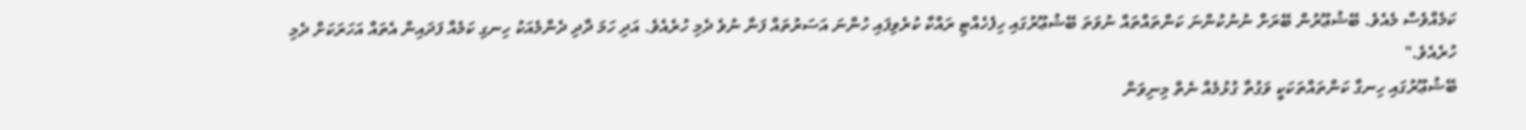ކަމެއްވެސް މެއެވެ. ބޭޝުޢޫރުން ބޭރަށް ނުނުކުންނަ ކަންތައްތައް ނުވަތަ ބޭޝުޢޫރުގައި ހިފެހެއްޓި ރައްކާ ކުރެވިފައި ހުންނަ އަސަރުތައް ފަނާ ނުވެ ދެމި ހުރެއެވެ. އަދި ހަމަ ދާދި ދެންމެއަކު ހިނގި ކަމެއް ފަދައިން އެތައް އަހަރަކަށް ދެމި ހުރެއެވެ."
ބޭޝުޢޫރުގައި ހިނގާ ކަންތައްތަކަކީ ވަގުތާ ގުޅުމެއް ނެތް މިނިވަން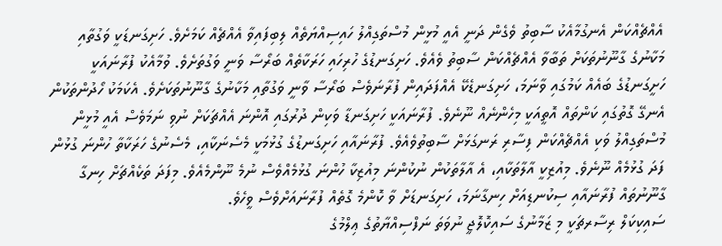އެއްޗެއްކަން އެނގުމާއެކު ސާބިތު ވެގެން ދަނީ އެއީ މުޅީން މުސްތަގިއްލު ހައިސިއްޔަތެއް ލިބިފައިވާ އެއްޗެއް ކަމަށެވެ. ހަށިގަނޑަކީ ވަގުތާއި މަކާނުގެ ގާނޫނުތަކަށް ތަބާވާ އެއްޗެއްކަން ސާބިތު ވެއެވެ. ހަށިގަނޑުގެ ހުރިހައި ހަރަކާތެއް ބަރޯސާ ވަނީ ވަގުތަށެވެ. ވުމާއެކު ފުރާނައަކީ ހަށީގަނޑުގެ ބައެއް ކަމުގައި ވާނަމަ، ހަށިގަނޑެކޭ އެއްފަދައިން ފުރާނަވެސް ބަރޯސާ ވާނީ ވަގުތާއި މަކާނުގެ ގާނޫނުތަކަށެވެ. އެކަމަކު ހޯދުންތަކުން އެނގޭ ގޮތުގައި ކަންތައް އޮތީއަކީ މިހެންނެއް ނޫނެވެ. ފުރާނައަކީ ހަށިގަނޑާ ވަކިން ދުރުގައި އޮންނަ އެއްޗަކަށް ނުވި ނަމަވެސް އެއީ މުޅީން މުސްތަގިއްލު ވަކި އެއްޗެއްކަން ފިސާރި ރަނގަޅަށް ސާބިތުވެއެވެ. ފުރާނައާއި ހަށިގަނޑުގެ ގުޅުމަކީ މެސެނަކާއި، މެސެނުގެ ހަރަކާތާ ހުންނަ ގުޅުން ފަދަ ގުޅުމެއް ނޫނެވެ. މިއުޒިކީ އާލާތަކާއި، އެ އާލާތަކުން ނުކުންނަ މިއުޒިކާ ހުންނަ ގުޅުމެއްވެސް ނުމެ ނޫންމެއެވެ. މިފަދަ ތަކެއްޗަށް ހިނގާ ގާނޫނުތައް ފުރާނައާއި ސިކުނޑިއަށް ހިނގާނަމަ، ހަށިގަނޑަށް ވާ ކޮންމެ ގޮތެއް ފުރާނައަށްވެސް ވީހެވެ.
ސައިކިކަލް ރިސާރޗަކީ މި ޒަމާނުގެ ސައިކޮލޮޖީ ނުވަތަ ނަފްސިއްޔާތުގެ ޢިލްމުގެ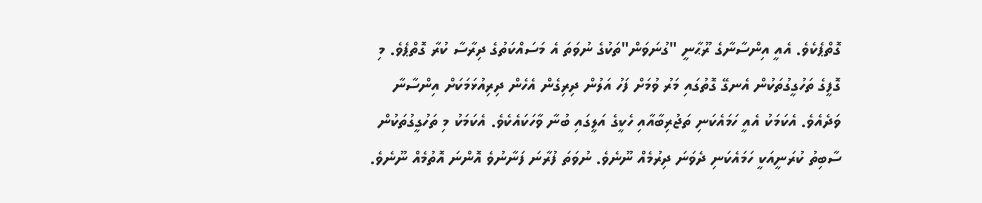ގޮތްޕެކެވެ. އެއީ އިންސާނާގެ ރޫޙާނީ "ގުނަވަން"ތަކުގެ ނުވަތަ އެ މަސައްކަތުގެ ދިރާސާ ކުރާ ގޮތްޕެވެ. މި ގޮފީގެ ތަހުގީގުތަކުން އެނގޭ ގޮތުގައި މަރު ވުމަށް ފަހު އަލުން ދިރިގެން އެހެން ދިރިއުޅަމަކަށް އިންސާނާ ވަދެއެވެ. އެކަމަކު އެއީ ހަމައެކަނި ތަޖުރިބާއާއި ހެކީގެ އަލީގައި ބުނާ ވާހަކައެކެވެ. އެކަމަކު މި ތަހުގީގުތަކުން ސާބިތު ކުރަނީއަކީ ހަމައެކަނި ދެވަނަ ދިރުމެއް ނޫނެވެ. ނުވަތަ ފުރާނަ ފަނާނުވެ އޮންނަ އޮތުމެއް ނޫނެވެ.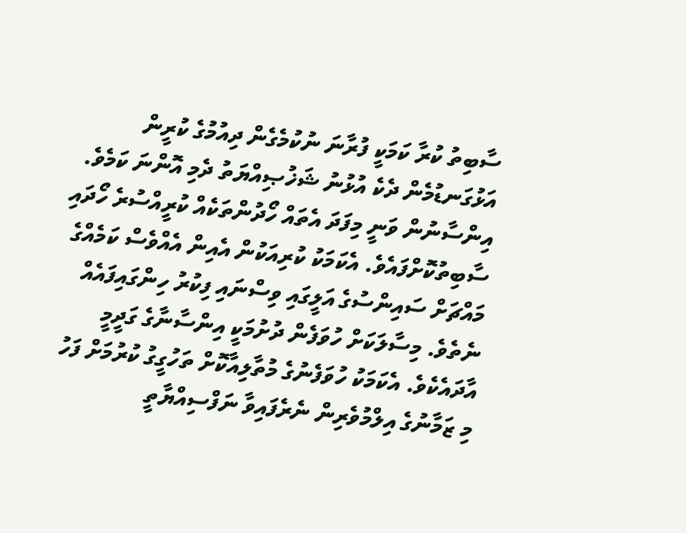ސާބިތު ކުރާ ކަމަކީ ފުރާނަ ނުކުމެގެން ދިއުމުގެ ކުރީން އަޅުގަނޑުމެން ދެކެ އުޅުނު ޝަޚުޞިއްޔަތު ދެމި އޮންނަ ކަމެވެ.
އިންސާނުން ވަނީ މިފަދަ އެތައް ހޯދުންތަކެއް ކުރީއްސުރެ ހޯދައި ސާބިތުކޮށްފައެވެ. އެކަމަކު ކުރިއަކުން އެއިން އެއްވެސް ކަމެއްގެ މައްޗަށް ސައިންސުގެ އަލީގައި ވިސްނައި ފިކުރު ހިންގައިފައެއް ނެތެވެ. މިސާލަކަށް ހުވަފެން ދުށުމަކީ އިންސާނާގެ ގަދީމީ އާދައެކެވެ. އެކަމަކު ހުވަފެނުގެ މުތާލިއާކޮށް ތަހުގީގު ކުރުމަށް ފަހު މި ޒަމާނުގެ އިލްމުވެރިން ނެރެފައިވާ ނަފްސިއްޔާތީ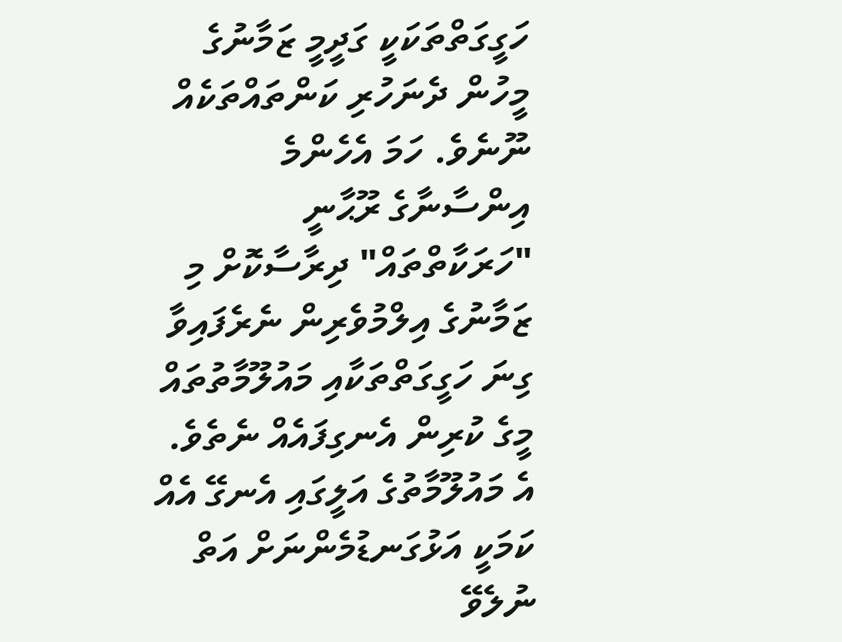ހަގީގަތްތަކަކީ ގަދީމީ ޒަމާނުގެ މީހުން ދެނަހުރި ކަންތައްތަކެއް ނޫނެވެ. ހަމަ އެހެންމެ އިންސާނާގެ ރޫޙާނީ "ހަރަކާތްތައް" ދިރާސާކޮށް މި ޒަމާނުގެ އިލްމުވެރިން ނެރެފައިވާ ގިނަ ހަގީގަތްތަކާއި މައުލޫމާތުތައް މީގެ ކުރިން އެނގިފައެއް ނެތެވެ. އެ މައުލޫމާތުގެ އަލީގައި އެނގޭ އެއް ކަމަކީ އަޅުގަނޑުމެންނަށް އަތް ނުލެވޭ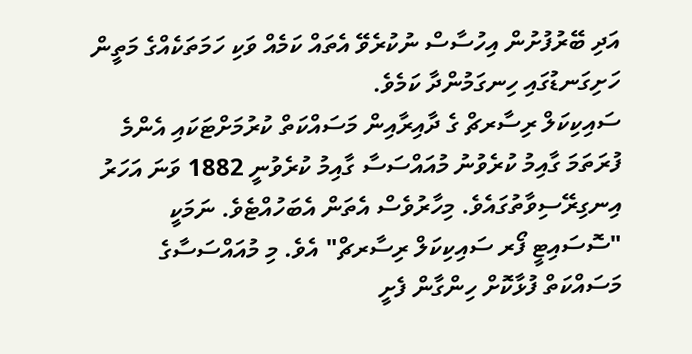އަދި ބޭރުފުށުން އިހުސާސް ނުކުރެވޭ އެތައް ކަމެއް ވަކި ހަމަތަކެއްގެ މަތީން ހަށިގަނޑުގައި ހިނގަމުންދާ ކަމެވެ.
ސައިކިކަލް ރިސާރޗް ގެ ދާއިރާއިން މަސައްކަތް ކުރުމަށްޓަކައި އެންމެ ފުރަތަމަ ގާއިމު ކުރެވުނު މުއައްސަސާ ގާއިމު ކުރެވުނީ 1882 ވަނަ އަހަރު އިނގިރޭސިވާތުގައެވެ. މިހާރުވެސް އެތަން އެބަހުއްޓެވެ. ނަމަކީ "ސޮސައިޓީ ފޯރ ސައިކިކަލް ރިސާރޗް" އެވެ. މި މުއައްސަސާގެ މަސައްކަތް ފުޅާކޮށް ހިންގާން ފެށީ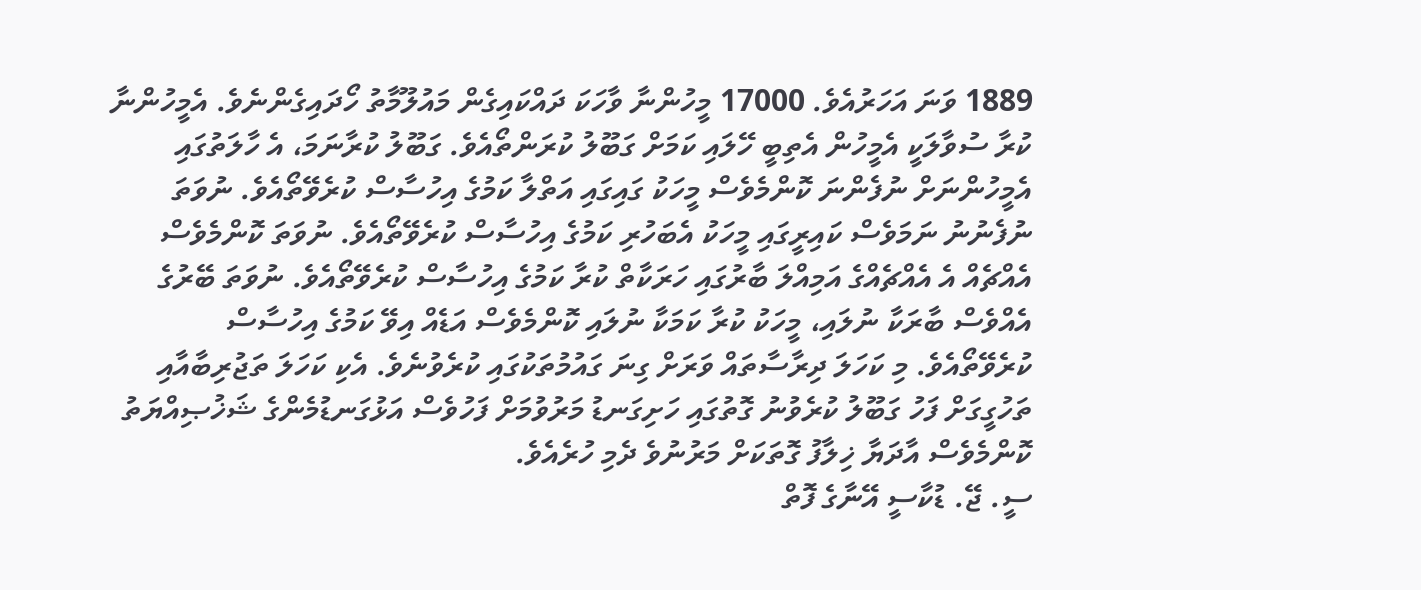1889 ވަނަ އަހަރުއެވެ. 17000 މީހުންނާ ވާހަކަ ދައްކައިގެން މައުލޫމާތު ހޯދައިގެންނެވެ. އެމީހުންނާ ކުރާ ސުވާލަކީ އެމީހުން އެތިބީ ހޭލައި ކަމަށް ގަބޫލު ކުރަންތޯއެވެ. ގަބޫލު ކުރާނަމަ، އެ ހާލަތުގައި އެމީހުންނަށް ނުފެންނަ ކޮންމެވެސް މީހަކު ގައިގައި އަތްލާ ކަމުގެ އިހުސާސް ކުރެވޭތޯއެވެ. ނުވަތަ ނުފެނުނު ނަމަވެސް ކައިރީގައި މީހަކު އެބަހުރި ކަމުގެ އިހުސާސް ކުރެވޭތޯއެވެ. ނުވަތަ ކޮންމެވެސް އެއްޗެއް އެ އެއްޗެއްގެ އަމިއްލަ ބާރުގައި ހަރަކާތް ކުރާ ކަމުގެ އިހުސާސް ކުރެވޭތޯއެވެ. ނުވަތަ ބޭރުގެ އެއްވެސް ބާރަކާ ނުލައި، މީހަކު ކުރާ ކަމަކާ ނުލައި ކޮންމެވެސް އަޑެއް އިވޭ ކަމުގެ އިހުސާސް ކުރެވޭތޯއެވެ. މި ކަހަލަ ދިރާސާތައް ވަރަށް ގިނަ ގައުމުތަކުގައި ކުރެވުނެވެ. އެކި ކަހަލަ ތަޖުރިބާއާއި ތަހުގީގަށް ފަހު ގަބޫލު ކުރެވުނު ގޮތުގައި ހަށިގަނޑު މަރުވުމަށް ފަހުވެސް އަޅުގަނޑުމެންގެ ޝަޚުޞިއްޔަތު ކޮންމެވެސް އާދަޔާ ޚިލާފު ގޮތަކަށް މަރުނުވެ ދެމި ހުރެއެވެ.
ސީ. ޖޭ. ޑުކާސީ އޭނާގެ ފޮތް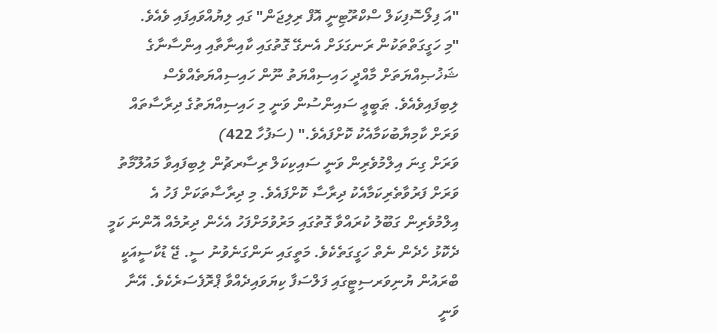"އަ ފިލޯސޮފިކަލް ސްކްރޫޓިނީ އޮފް ރިލިޖަން" ގައި ލިޔުއްވައިފައި ވެއެވެ.
"މި ހަގީގަތްތަކުން ރަނގަޅަށް އެނގޭ ގޮތުގައި ކާއިނާތާއި އިންސާނާގެ ޝަޚުޞިއްޔަތަށް މާއްދީ ހައިސިއްޔަތު ނޫން ހައިސިއްޔަތެއްވެސް ލިބިފައިވެއެވެ. ޠަބީޢީ ސައިންސުން ވަނީ މި ހައިސިއްޔަތުގެ ދިރާސާތައް ވަރަށް ކާމިޔާބުކަމާއެކު ކޮށްފައެވެ." (ސަފުހާ 422)
ވަރަށް ގިނަ އިލްމުވެރިން ވަނީ ސައިކިކަލް ރިސާރޗުން ލިބިފައިވާ މައުލޫމާތު ވަރަށް ފަރުވާތެރިކަމާއެކު ދިރާސާ ކޮށްފައެވެ. މި ދިރާސާތަކަށް ފަހު އެ އިލްމުވެރިން ގަބޫލު ކުރައްވާ ގޮތުގައި މަރުވުމަށްފަހު އެހެން ދިރުމެއް އޮންނަ ކަމީ ދެކޮޅު ހެދެން ނެތް ހަގީގަތެކެވެ. މަތީގައި ނަންގަނެވުނު ސީ. ޖޭ ޑުކާސީއަކީ ބްރައުން ޔުނިވަރސިޓީގައި ފަލްސަފާ ކިޔަވައިދެއްވާ ޕްރޮފެސަރެކެވެ. އޭނާ ވަނީ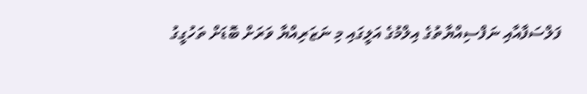ފަލްސަފާއާއި ނަފްސިއްޔާތުގެ އިލްމުގެ އަލީގައި މި ނަޒަރިއްޔާ ވަރަށް ބޮޑަށް ތަހުގީގު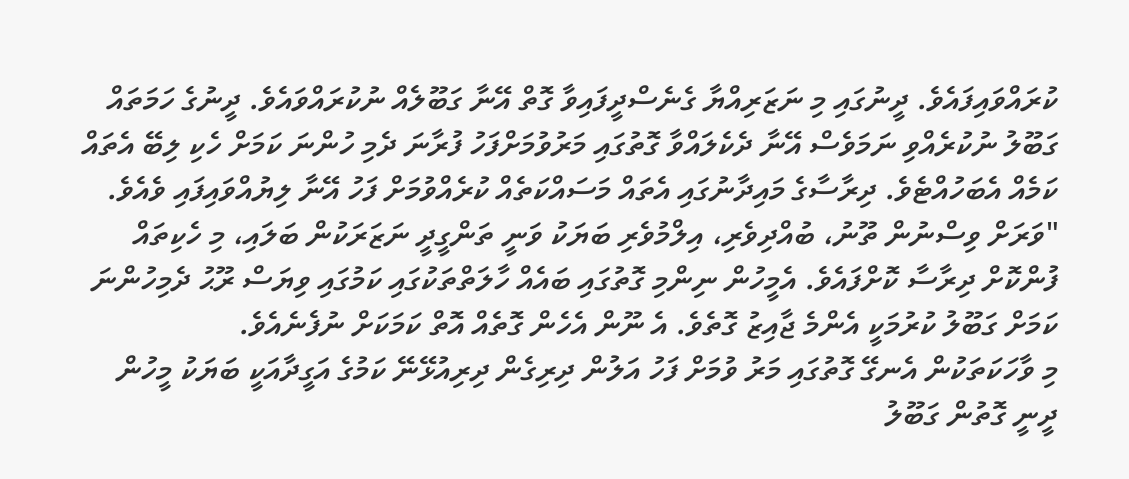ކުރައްވައިފައެވެ. ދީނުގައި މި ނަޒަރިއްޔާ ގެނެސްދީފައިވާ ގޮތް އޭނާ ގަބޫލެއް ނުކުރައްވައެވެ. ދީނުގެ ހަމަތައް ގަބޫލު ނުކުރެއްވި ނަމަވެސް އޭނާ ދެކެލައްވާ ގޮތުގައި މަރުވުމަށްފަހު ފުރާނަ ދެމި ހުންނަ ކަމަށް ހެކި ލިބޭ އެތައް ކަމެއް އެބަހުއްޓެވެ. ދިރާސާގެ މައިދާނުގައި އެތައް މަސައްކަތެއް ކުރެއްވުމަށް ފަހު އޭނާ ލިޔުއްވައިފައި ވެއެވެ.
"ވަރަށް ވިސްނުން ތޫނު، ބުއްދިވެރި، އިލްމުވެރި ބަޔަކު ވަނީ ތަންގީދީ ނަޒަރަކުން ބަލައި، މި ހެކިތައް ފުންކޮށް ދިރާސާ ކޮށްފައެވެ. އެމީހުން ނިންމި ގޮތުގައި ބައެއް ހާލަތްތަކުގައި ކަމުގައި ވިޔަސް ރޫޙު ދެމިހުންނަ ކަމަށް ގަބޫލު ކުރުމަކީ އެންމެ ޖާއިޒު ގޮތެވެ. އެ ނޫން އެހެން ގޮތެއް އޮތް ކަމަކަށް ނުފެނެއެވެ.
މި ވާހަކަތަކުން އެނގޭ ގޮތުގައި މަރު ވުމަށް ފަހު އަލުން ދިރިގެން ދިރިއުޅޭނޭ ކަމުގެ އަގީދާއަކީ ބަޔަކު މީހުން ދީނީ ގޮތުން ގަބޫލު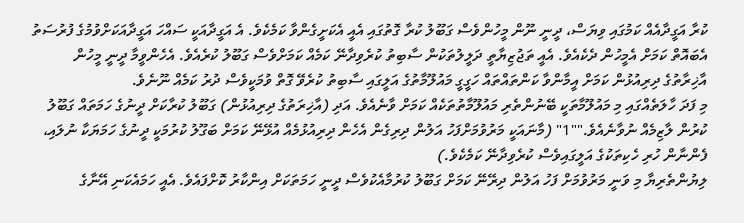ކުރާ އަގީދާއެއް ކަމުގައި ވިޔަސް، ދީނީ ނޫން މީހުންވެސް ގަބޫލު ކުރާ ގޮތުގައި އެއީ އެކަށީގެންވާ ކަމެކެވެ. އެ އަގީދާއަކީ ސައްހަ އަގީދާއަކަށްވުމުގެ ފުރުސަތު އެބައޮތް ކަމަށް އެމީހުން ދެކެއެވެ. އެއީ ތަޖުޒިޔާތީ ދަލީލުތަކުން ސާބިތު ކުރެވިދާނޭ ކަމެއް ކަމަށްވެސް ގަބޫލު ކުރެއެވެ. އެހެންވީމާ ދީނީ މީހުން އާޚިރާތުގެ ދިރިއުޅުން ކަމަށް އީމާންވާ ކަންތައްތައް ހަގީގީ މައުލޫމާތުގެ އަލީގައި ސާބިތު ކުރެވޭ ގޮތް ވުމަކީވެސް ދުރު ކަމެއް ނޫނެވެ.
މި ފަދަ ހާލަތެއްގައި މި މައުލޫމާތަކީ ބޭނުންތެރި މައުލޫމާތުތަކެއް ކަމަށް ވާނެއެވެ. އަދި (އާޚިރަތުގެ ދިރިއުޅުން) ގަބޫލު ކުރާކަށް ދީނުގެ ހަމަތައް ގަބޫލު ކުރުން ލާޒިމެއް ނުވާނެއެވެ.""1" (މާނައަކީ މަރުވުމަށްފަހު އަލުން ދިރިގެން އެހެން ދިރިއުޅުމެއް އުޅޭނޭ ކަމަށް ބަގޫލު ކުރުމަކީ ދީނުގެ ހަމަޔަކާ ނުލައި، ފެންނާން ހުރި ހެކިތަކުގެ އަލީގައިވެސް ކުރެވިދާނޭ ކަމެކެވެ.)
ލިޔުންތެރިޔާ މި ވަނީ މަރުވުމަށް ފަހު އަލުން ދިރޭނޭ ކަމަށް ގަބޫލު ކުރުމާއެކުވެސް ދީނީ ހަމަތަކަށް އިންކާރު ކޮށްފައެވެ. އެއީ ހަމައެކަނި އޭނާގެ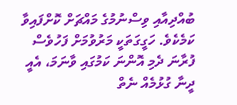ބުއްދިއާއި ވިސްނުމުގެ މައްޗަށް ކޮށްފައިވާ ކަމެކެވެ. ހަގީގަތަކީ މަރުވުމަށް ފަހުވެސް ފުރާނަ ދެމި އޮންނަ ކަމުގައި ވާނަމަ، އެއީ ދީނާ ގުޅުމެއް ނެތް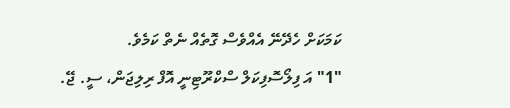ކަމަކަށް ހެދޭނޭ އެއްވެސް ގޮތެއް ނެތް ކަމެވެ.
"1" އަ ފިލޯސޮފިކަލް ސްކްރޫޓިނީ އޮފް ރިލިޖަން، ސީ. ޖޭ.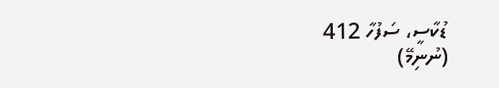ޑުކާސީ، ސަފުހާ 412
(ނުނިމޭ)